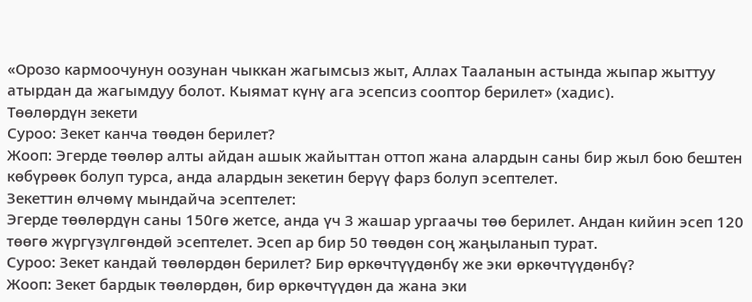«Орозо кармоочунун оозунан чыккан жагымсыз жыт, Аллах Тааланын астында жыпар жыттуу атырдан да жагымдуу болот. Кыямат күнү ага эсепсиз сооптор берилет» (хадис).
Төөлөрдүн зекети
Суроо: Зекет канча төөдөн берилет?
Жооп: Эгерде төөлөр алты айдан ашык жайыттан оттоп жана алардын саны бир жыл бою бештен көбүрөөк болуп турса, анда алардын зекетин берүү фарз болуп эсептелет.
Зекеттин өлчөмү мындайча эсептелет:
Эгерде төөлөрдүн саны 150гө жетсе, анда үч 3 жашар ургаачы төө берилет. Андан кийин эсеп 120 төөгө жүргүзүлгөндөй эсептелет. Эсеп ар бир 50 төөдөн соң жаңыланып турат.
Суроо: Зекет кандай төөлөрдөн берилет? Бир өркөчтүүдөнбү же эки өркөчтүүдөнбү?
Жооп: Зекет бардык төөлөрдөн, бир өркөчтүүдөн да жана эки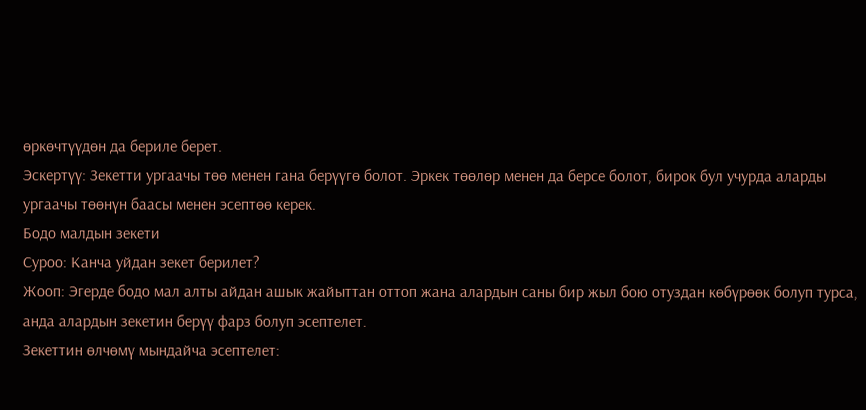өркөчтүүдөн да бериле берет.
Эскертүү: Зекетти ургаачы төө менен гана берүүгө болот. Эркек төөлөр менен да берсе болот, бирок бул учурда аларды ургаачы төөнүн баасы менен эсептөө керек.
Бодо малдын зекети
Суроо: Канча уйдан зекет берилет?
Жооп: Эгерде бодо мал алты айдан ашык жайыттан оттоп жана алардын саны бир жыл бою отуздан көбүрөөк болуп турса, анда алардын зекетин берүү фарз болуп эсептелет.
Зекеттин өлчөмү мындайча эсептелет: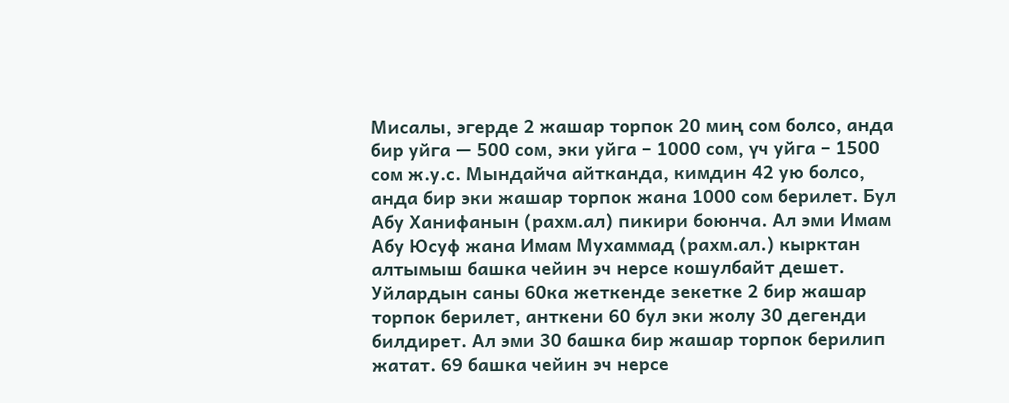Мисалы, эгерде 2 жашар торпок 20 миң сом болсо, анда бир уйга — 500 сом, эки уйга – 1000 сом, үч уйга – 1500 сом ж.у.с. Мындайча айтканда, кимдин 42 ую болсо, анда бир эки жашар торпок жана 1000 сом берилет. Бул Абу Ханифанын (рахм.ал) пикири боюнча. Ал эми Имам Абу Юсуф жана Имам Мухаммад (рахм.ал.) кырктан алтымыш башка чейин эч нерсе кошулбайт дешет. Уйлардын саны 60ка жеткенде зекетке 2 бир жашар торпок берилет, анткени 60 бул эки жолу 30 дегенди билдирет. Ал эми 30 башка бир жашар торпок берилип жатат. 69 башка чейин эч нерсе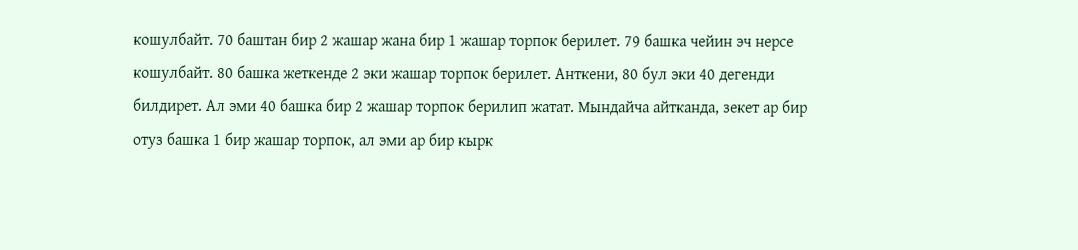кошулбайт. 70 баштан бир 2 жашар жана бир 1 жашар торпок берилет. 79 башка чейин эч нерсе кошулбайт. 80 башка жеткенде 2 эки жашар торпок берилет. Анткени, 80 бул эки 40 дегенди билдирет. Ал эми 40 башка бир 2 жашар торпок берилип жатат. Мындайча айтканда, зекет ар бир отуз башка 1 бир жашар торпок, ал эми ар бир кырк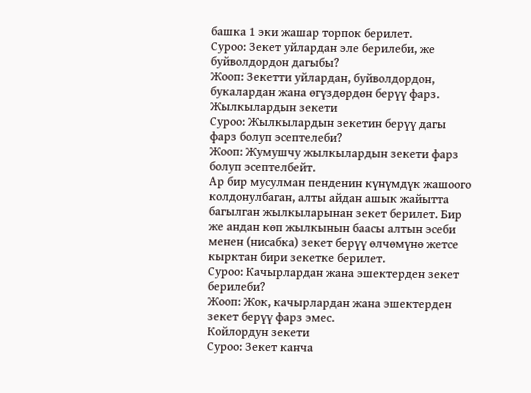башка 1 эки жашар торпок берилет.
Суроо: Зекет уйлардан эле берилеби, же буйволдордон дагыбы?
Жооп: Зекетти уйлардан, буйволдордон, букалардан жана өгүздөрдөн берүү фарз.
Жылкылардын зекети
Суроо: Жылкылардын зекетин берүү дагы фарз болуп эсептелеби?
Жооп: Жумушчу жылкылардын зекети фарз болуп эсептелбейт.
Ар бир мусулман пенденин күнүмдүк жашоого колдонулбаган, алты айдан ашык жайытта багылган жылкыларынан зекет берилет. Бир же андан көп жылкынын баасы алтын эсеби менен (нисабка) зекет берүү өлчөмүнө жетсе кырктан бири зекетке берилет.
Суроо: Качырлардан жана эшектерден зекет берилеби?
Жооп: Жок, качырлардан жана эшектерден зекет берүү фарз эмес.
Койлордун зекети
Суроо: Зекет канча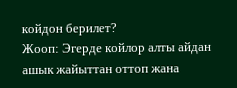койдон берилет?
Жооп: Эгерде койлор алты айдан ашык жайыттан оттоп жана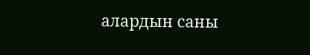алардын саны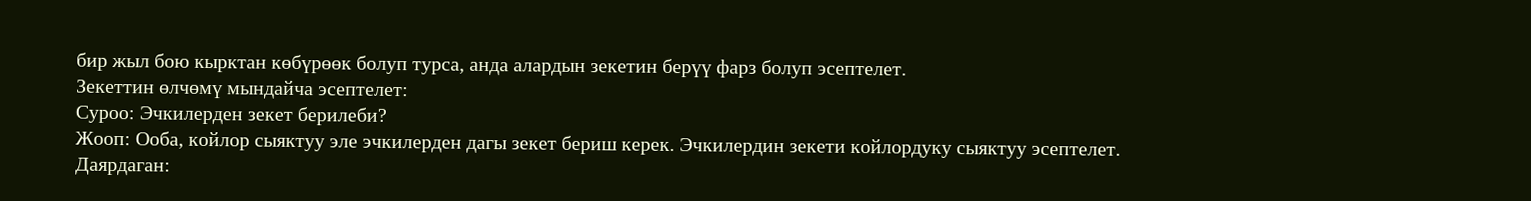бир жыл бою кырктан көбүрөөк болуп турса, анда алардын зекетин берүү фарз болуп эсептелет.
Зекеттин өлчөмү мындайча эсептелет:
Суроо: Эчкилерден зекет берилеби?
Жооп: Ооба, койлор сыяктуу эле эчкилерден дагы зекет бериш керек. Эчкилердин зекети койлордуку сыяктуу эсептелет.
Даярдаган: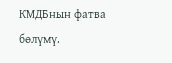КМДБнын фатва бөлүмү.